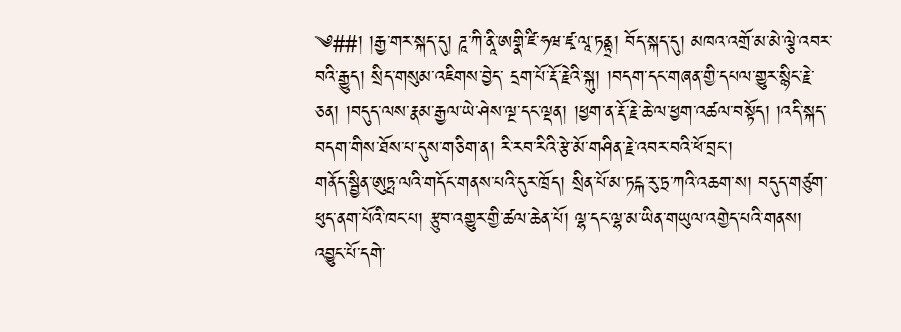༄##། །རྒྱ་གར་སྐད་དུ། ཌཱ་ཀི་ནཱི་ཨགྣི་ཛི་ཧཝ་ཛྭ་ལཱ་ཏནྟྲ། བོད་སྐད་དུ། མཁའ་འགྲོ་མ་མེ་ལྕེ་འབར་བའི་རྒྱུད། སྲིད་གསུམ་འཇིགས་བྱེད་ དྲག་པོ་རྡོ་རྗེའི་སྐུ། །བདག་དང་གཞན་གྱི་དཔལ་གྱུར་སྙིང་རྗེ་ཅན། །བདུད་ལས་རྣམ་རྒྱལ་ཡེ་ཤེས་ལྔ་དང་ལྡན། །ཕྱག་ན་རྡོ་རྗེ་ཆེ་ལ་ཕྱག་འཚལ་བསྟོད། །འདི་སྐད་བདག་གིས་ཐོས་པ་དུས་གཅིག་ན། རི་རབ་རིའི་རྩེ་མོ་གཤིན་རྗེ་འབར་བའི་ཕོ་བྲང་།
གནོད་སྦྱིན་ཨུཏྤ་ལའི་གདོང་གནས་པའི་དུར་ཁྲོད། སྲིན་པོ་མ་ཏངྐ་རུ་ཏྲ་ཀའི་འཆག་ས། བདུད་གཙུག་ཕུད་ནག་པོའི་ཁང་པ། རྩུབ་འགྱུར་གྱི་ཚལ་ཆེན་པོ། ལྷ་དང་ལྷ་མ་ཡིན་གཡུལ་འགྱེད་པའི་གནས། འབྱུང་པོ་དགེ་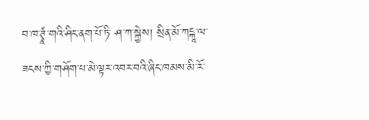བ་ཁ་ཊྭཱཾ་གའི་ཤིང་ནག་པོ་ཏི་ ཤ་ཀ་སྐྱེས། སྲིན་མོ་ཀངྐཱ་ལ་ཟངས་ཀྱི་གཤོག་པ་མེ་ལྟར་འབར་བའི་ཞིང་ཁམས་མི་རོ་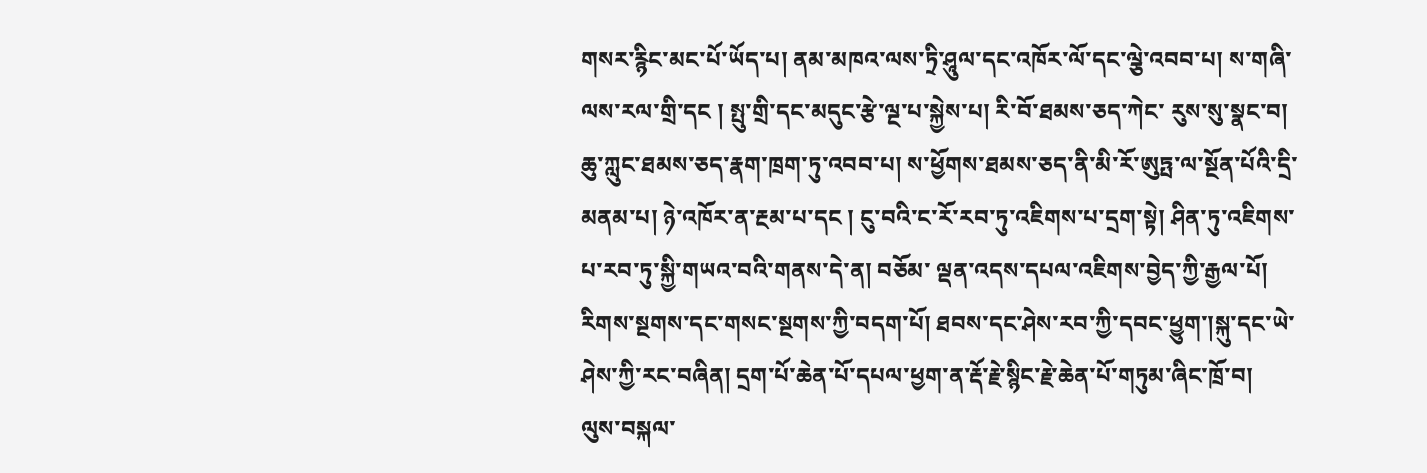གསར་རྙིང་མང་པོ་ཡོད་པ། ནམ་མཁའ་ལས་ཏྲི་ཤཱུལ་དང་འཁོར་ལོ་དང་ལྕེ་འབབ་པ། ས་གཞི་ལས་རལ་གྲི་དང ། སྤུ་གྲི་དང་མདུང་རྩེ་ལྔ་པ་སྐྱེས་པ། རི་བོ་ཐམས་ཅད་ཀེང་ རུས་སུ་སྣང་བ། ཆུ་ཀླུང་ཐམས་ཅད་རྣག་ཁྲག་ཏུ་འབབ་པ། ས་ཕྱོགས་ཐམས་ཅད་ནི་མི་རོ་ཨུཏྤ་ལ་སྔོན་པོའི་དྲི་མནམ་པ། ཉེ་འཁོར་ན་རྔམ་པ་དང ། ངུ་བའི་ང་རོ་རབ་ཏུ་འཇིགས་པ་དྲག་སྟེ། ཤིན་ཏུ་འཇིགས་པ་རབ་ཏུ་སྐྱི་གཡའ་བའི་གནས་དེ་ན། བཅོམ་ ལྡན་འདས་དཔལ་འཇིགས་བྱེད་ཀྱི་རྒྱལ་པོ། རིགས་སྔགས་དང་གསང་སྔགས་ཀྱི་བདག་པོ། ཐབས་དང་ཤེས་རབ་ཀྱི་དབང་ཕྱུག་།སྐུ་དང་ཡེ་ཤེས་ཀྱི་རང་བཞིན། དྲག་པོ་ཆེན་པོ་དཔལ་ཕྱག་ན་རྡོ་རྗེ་སྙིང་རྗེ་ཆེན་པོ་གཏུམ་ཞིང་ཁྲོ་བ། ལུས་བསྐལ་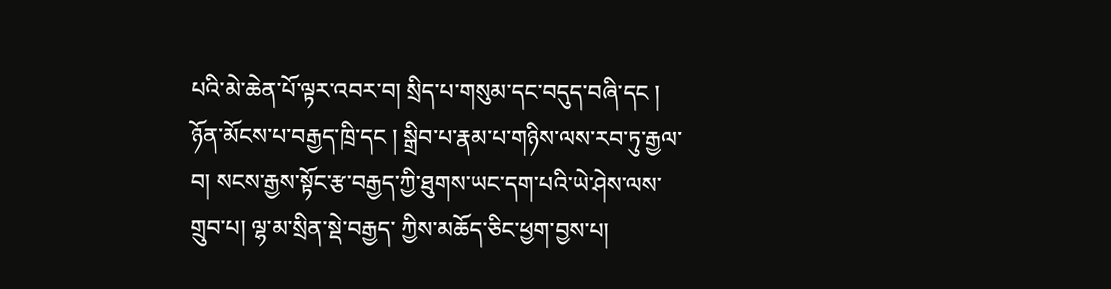པའི་མེ་ཆེན་པོ་ལྟར་འབར་བ། སྲིད་པ་གསུམ་དང་བདུད་བཞི་དང ། ཉོན་མོངས་པ་བརྒྱད་ཁྲི་དང ། སྒྲིབ་པ་རྣམ་པ་གཉིས་ལས་རབ་ཏུ་རྒྱལ་བ། སངས་རྒྱས་སྟོང་རྩ་བརྒྱད་ཀྱི་ཐུགས་ཡང་དག་པའི་ཡེ་ཤེས་ལས་གྲུབ་པ། ལྷ་མ་སྲིན་སྡེ་བརྒྱད་ ཀྱིས་མཆོད་ཅིང་ཕྱག་བྱས་པ།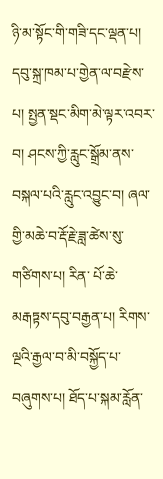ཉི་མ་སྟོང་གི་གཟི་དང་ལྡན་པ། དབུ་སྐྲ་ཁམ་པ་གྱེན་ལ་བརྫེས་པ། སྤྱན་སྡང་མིག་མེ་ལྟར་འབར་བ། ཤངས་ཀྱི་རླུང་སྒྲོམ་ནས་བསྐལ་པའི་རླུང་འབྱུང་བ། ཞལ་གྱི་མཆེ་བ་རྡོ་རྗེ་ཟླ་ཚེས་སུ་གཙིགས་པ། རིན་ པོ་ཆེ་མརྒཏྟས་དབུ་བརྒྱན་པ། རིགས་ལྔའི་རྒྱལ་བ་མི་བསྐྱོད་པ་བཞུགས་པ། ཐོད་པ་སྐམ་རློན་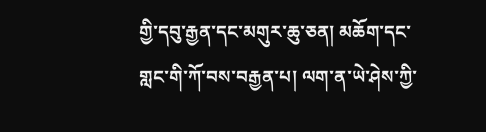གྱི་དབུ་རྒྱན་དང་མགུར་ཆུ་ཅན། མཆོག་དང་གླང་གི་ཀོ་བས་བརྒྱན་པ། ལག་ན་ཡེ་ཤེས་ཀྱི་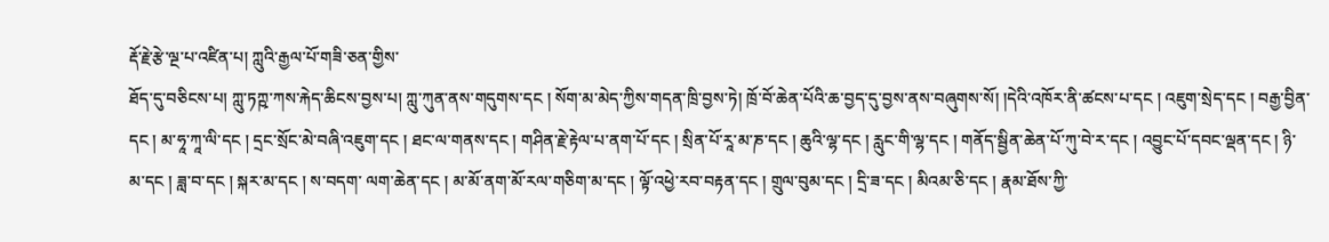རྡོ་རྗེ་རྩེ་ལྔ་པ་འཛིན་པ། ཀླུའི་རྒྱལ་པོ་གཟི་ཅན་གྱིས་
ཐོད་དུ་བཅིངས་པ། ཀླུ་ཏཀྵ་ཀས་རྐེད་ཆིངས་བྱས་པ། ཀླུ་ཀུན་ནས་གདུགས་དང ། སོག་མ་མེད་ཀྱིས་གདན་ཁྲི་བྱས་ཏེ། ཁྲོ་བོ་ཆེན་པོའི་ཆ་བྱད་དུ་བྱས་ནས་བཞུགས་སོ། །དེའི་འཁོར་ནི་ཚངས་པ་དང ། འཇུག་སྲེད་དང ། བརྒྱ་བྱིན་དང ། མ་ཧཱ་ཀཱ་ལི་དང ། དྲང་སྲོང་མེ་བཞི་འཇུག་དང ། ཐང་ལ་གནས་དང ། གཤིན་རྗེ་རྟེལ་པ་ནག་པོ་དང ། སྲིན་པོ་རཱ་མ་ཎ་དང ། ཆུའི་ལྷ་དང ། རླུང་གི་ལྷ་དང ། གནོད་སྦྱིན་ཆེན་པོ་ཀུ་བེ་ར་དང ། འབྱུང་པོ་དབང་ལྡན་དང ། ཉི་མ་དང ། ཟླ་བ་དང ། སྐར་མ་དང ། ས་བདག་ ལག་ཆེན་དང ། མ་མོ་ནག་མོ་རལ་གཅིག་མ་དང ། ལྟོ་འཕྱེ་རབ་བརྟན་དང ། གྲུལ་བུམ་དང ། དྲི་ཟ་དང ། མིའམ་ཅི་དང ། རྣམ་ཐོས་ཀྱི་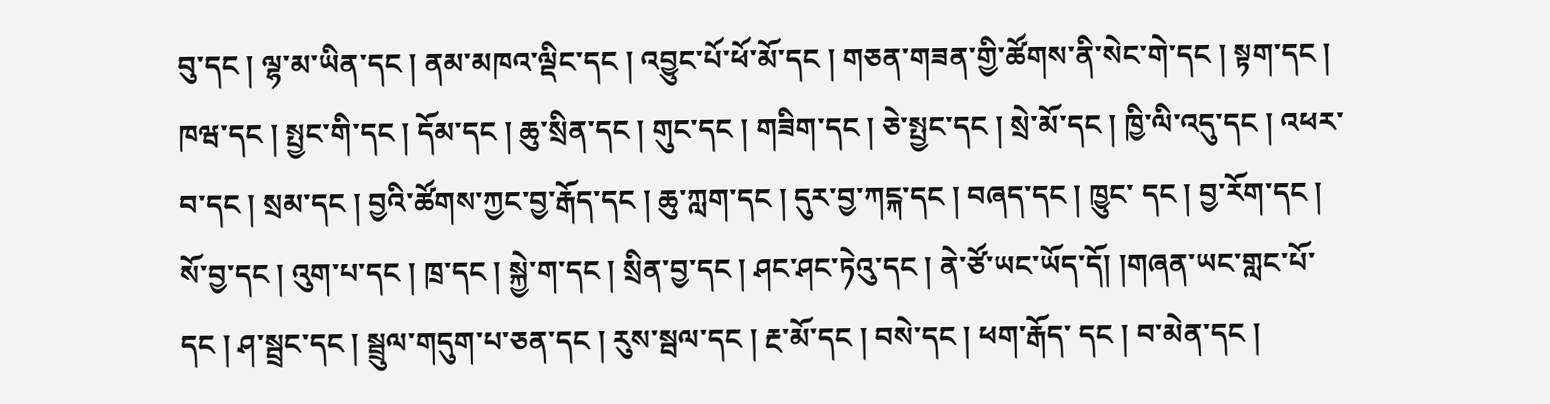བུ་དང ། ལྷ་མ་ཡིན་དང ། ནམ་མཁའ་ལྡིང་དང ། འབྱུང་པོ་ཕོ་མོ་དང ། གཅན་གཟན་གྱི་ཚོགས་ནི་སེང་གེ་དང ། སྟག་དང ། ཁཝ་དང ། སྤྱང་གི་དང ། དོམ་དང ། ཆུ་སྲིན་དང ། གུང་དང ། གཟིག་དང ། ཅེ་སྤྱང་དང ། སྲེ་མོ་དང ། ཁྱི་ལི་འདུ་དང ། འཕར་བ་དང ། སྲམ་དང ། བྱའི་ཚོགས་ཀྱང་བྱ་རྒོད་དང ། ཆུ་ཀླག་དང ། དུར་བྱ་ཀངྐ་དང ། བཞད་དང ། ཁྱུང་ དང ། བྱ་རོག་དང ། སོ་བྱ་དང ། འུག་པ་དང ། ཁྲ་དང ། སྐྱེ་ག་དང ། སྲིན་བྱ་དང ། ཤང་ཤང་ཏེའུ་དང ། ནེ་ཙོ་ཡང་ཡོད་དོ། །གཞན་ཡང་གླང་པོ་དང ། ཤ་སྦྲང་དང ། སྦྲུལ་གདུག་པ་ཅན་དང ། རུས་སྦལ་དང ། རྔ་མོ་དང ། བསེ་དང ། ཕག་རྒོད་ དང ། བ་མེན་དང །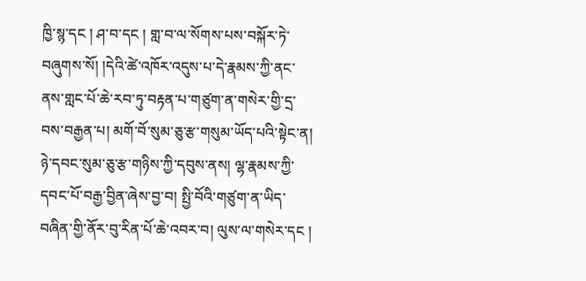ཁྱི་སྙ་དང ། ཤ་བ་དང ། གླ་བ་ལ་སོགས་པས་བསྐོར་ཏེ་བཞུགས་སོ། །དེའི་ཚེ་འཁོར་འདུས་པ་དེ་རྣམས་ཀྱི་ནང་ནས་གླང་པོ་ཆེ་རབ་ཏུ་བརྟན་པ་གཙུག་ན་གསེར་གྱི་དྲ་བས་བརྒྱན་པ། མགོ་བོ་སུམ་ཅུ་རྩ་གསུམ་ཡོད་པའི་སྟེང་ན། ཉེ་དབང་སུམ་ཅུ་རྩ་གཉིས་ཀྱི་དབུས་ནས། ལྷ་རྣམས་ཀྱི་དབང་པོ་བརྒྱ་བྱིན་ཞེས་བྱ་བ། སྤྱི་བོའི་གཙུག་ན་ཡིད་བཞིན་གྱི་ནོར་བུ་རིན་པོ་ཆེ་འབར་བ། ལུས་ལ་གསེར་དང །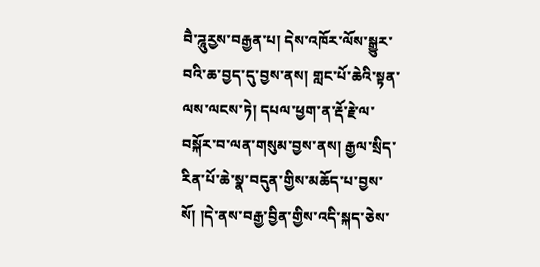བཻ་ཌཱུརྱས་བརྒྱན་པ། དེས་འཁོར་ལོས་སྒྱུར་བའི་ཆ་བྱད་དུ་བྱས་ནས། གླང་པོ་ཆེའི་སྟན་
ལས་ལངས་ཏེ། དཔལ་ཕྱག་ན་རྡོ་རྗེ་ལ་བསྐོར་བ་ལན་གསུམ་བྱས་ནས། རྒྱལ་སྲིད་རིན་པོ་ཆེ་སྣ་བདུན་གྱིས་མཆོད་པ་བྱས་སོ། །དེ་ནས་བརྒྱ་བྱིན་གྱིས་འདི་སྐད་ཅེས་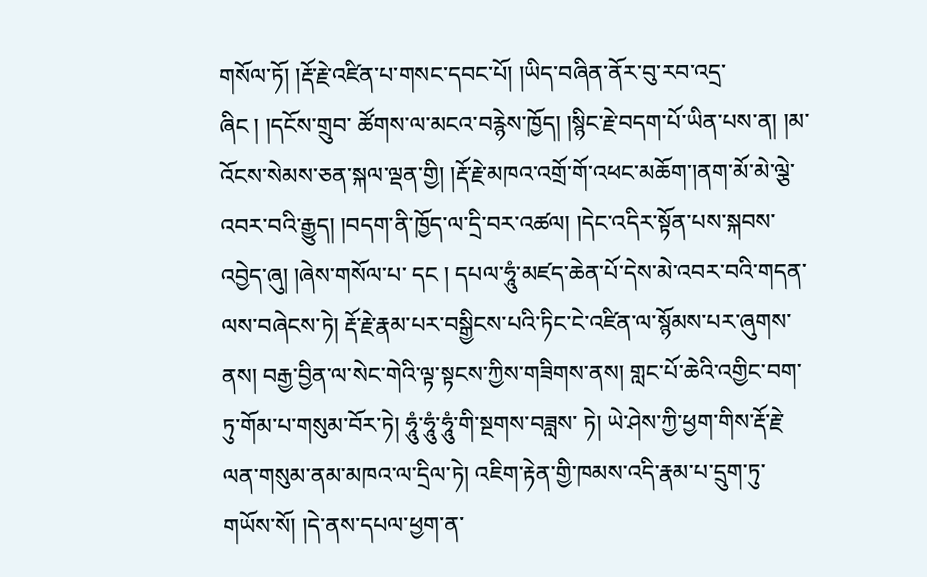གསོལ་ཏོ། །རྡོ་རྗེ་འཛིན་པ་གསང་དབང་པོ། །ཡིད་བཞིན་ནོར་བུ་རབ་འདྲ་ཞིང ། །དངོས་གྲུབ་ ཚོགས་ལ་མངའ་བརྙེས་ཁྱོད། །སྙིང་རྗེ་བདག་པོ་ཡིན་པས་ན། །མ་འོངས་སེམས་ཅན་སྐལ་ལྡན་གྱི། །རྡོ་རྗེ་མཁའ་འགྲོ་གོ་འཕང་མཆོག་།ནག་མོ་མེ་ལྕེ་འབར་བའི་རྒྱུད། །བདག་ནི་ཁྱོད་ལ་དྲི་བར་འཚལ། །དེང་འདིར་སྟོན་པས་སྐབས་འབྱེད་ཞུ། །ཞེས་གསོལ་པ་ དང ། དཔལ་ཧཱུཾ་མཛད་ཆེན་པོ་དེས་མེ་འབར་བའི་གདན་ལས་བཞེངས་ཏེ། རྡོ་རྗེ་རྣམ་པར་བསྒྱིངས་པའི་ཏིང་ངེ་འཛིན་ལ་སྙོམས་པར་ཞུགས་ནས། བརྒྱ་བྱིན་ལ་སེང་གེའི་ལྟ་སྟངས་ཀྱིས་གཟིགས་ནས། གླང་པོ་ཆེའི་འགྱིང་བག་ཏུ་གོམ་པ་གསུམ་བོར་ཏེ། ཧཱུཾ་ཧཱུཾ་ཧཱུཾ་གི་སྔགས་བཟླས་ ཏེ། ཡེ་ཤེས་ཀྱི་ཕྱག་གིས་རྡོ་རྗེ་ལན་གསུམ་ནམ་མཁའ་ལ་དྲིལ་ཏེ། འཇིག་རྟེན་གྱི་ཁམས་འདི་རྣམ་པ་དྲུག་ཏུ་གཡོས་སོ། །དེ་ནས་དཔལ་ཕྱག་ན་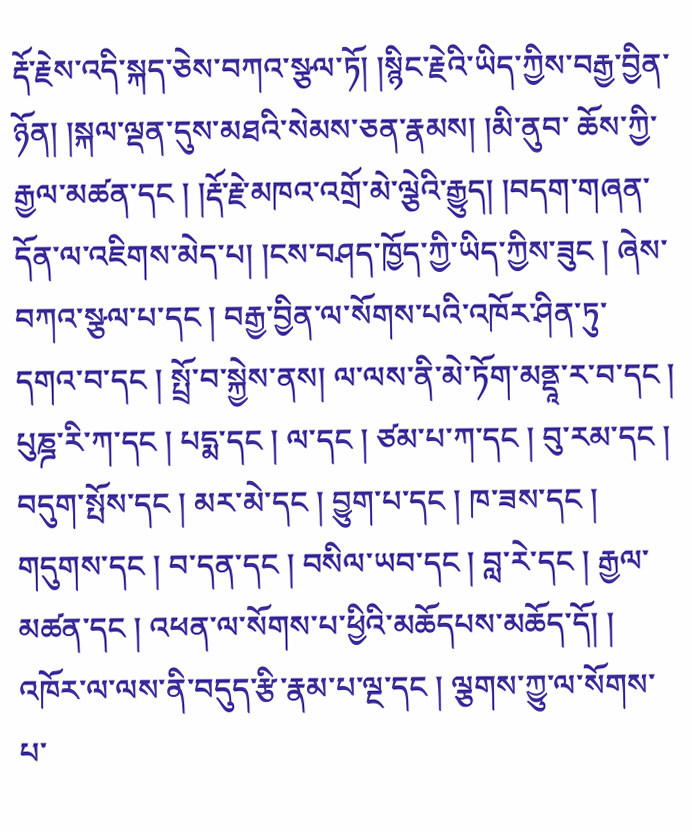རྡོ་རྗེས་འདི་སྐད་ཅེས་བཀའ་སྩལ་ཏོ། །སྙིང་རྗེའི་ཡིད་ཀྱིས་བརྒྱ་བྱིན་ཉོན། །སྐལ་ལྡན་དུས་མཐའི་སེམས་ཅན་རྣམས། །མི་ནུབ་ ཆོས་ཀྱི་རྒྱལ་མཚན་དང ། །རྡོ་རྗེ་མཁའ་འགྲོ་མེ་ལྕེའི་རྒྱུད། །བདག་གཞན་དོན་ལ་འཇིགས་མེད་པ། །ངས་བཤད་ཁྱོད་ཀྱི་ཡིད་ཀྱིས་ཟུང ། ཞེས་བཀའ་སྩལ་པ་དང ། བརྒྱ་བྱིན་ལ་སོགས་པའི་འཁོར་ཤིན་ཏུ་དགའ་བ་དང ། སྤྲོ་བ་སྐྱེས་ནས། ལ་ལས་ནི་མེ་ཏོག་མནྡཱ་ར་བ་དང ། པུཎྜ་རི་ཀ་དང ། པདྨ་དང ། ལ་དང ། ཙམ་པ་ཀ་དང ། བུ་རམ་དང ། བདུག་སྤོས་དང ། མར་མེ་དང ། བྱུག་པ་དང ། ཁ་ཟས་དང ། གདུགས་དང ། བ་དན་དང ། བསིལ་ཡབ་དང ། བླ་རེ་དང ། རྒྱལ་མཚན་དང ། འཕན་ལ་སོགས་པ་ཕྱིའི་མཆོདཔས་མཆོད་དོ། ། འཁོར་ལ་ལས་ནི་བདུད་རྩི་རྣམ་པ་ལྔ་དང ། ལྕགས་ཀྱུ་ལ་སོགས་པ་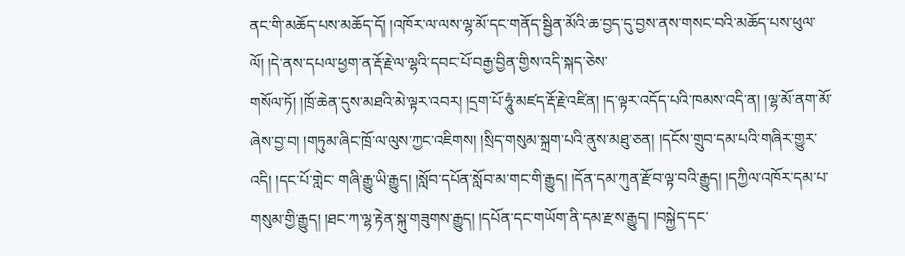ནང་གི་མཆོད་པས་མཆོད་དོ། །འཁོར་ལ་ལས་ལྷ་མོ་དང་གནོད་སྦྱིན་མོའི་ཆ་བྱད་དུ་བྱས་ནས་གསང་བའི་མཆོད་པས་ཕུལ་ལོ། །དེ་ནས་དཔལ་ཕྱག་ན་རྡོ་རྗེ་ལ་ལྷའི་དབང་པོ་བརྒྱ་བྱིན་གྱིས་འདི་སྐད་ཅེས་
གསོལ་ཏོ། །ཁྲོ་ཆེན་དུས་མཐའི་མེ་ལྟར་འབར། །དྲག་པོ་ཧཱུཾ་མཛད་རྡོ་རྗེ་འཛིན། །ད་ལྟར་འདོད་པའི་ཁམས་འདི་ན། །ལྷ་མོ་ནག་མོ་ཞེས་བྱ་བ། །གཏུམ་ཞིང་ཁྲོ་ལ་ལུས་ཀྱང་འཇིགས། །སྲིད་གསུམ་སྐྲག་པའི་ནུས་མཐུ་ཅན། །དངོས་གྲུབ་དམ་པའི་གཞིར་གྱུར་འདི། །དང་པོ་གླེང་ གཞི་རྒྱུ་ཡི་རྒྱུད། །སློབ་དཔོན་སློབ་མ་གང་གི་རྒྱུད། །དོན་དམ་ཀུན་རྫོབ་ལྟ་བའི་རྒྱུད། །དཀྱིལ་འཁོར་དམ་པ་གསུམ་གྱི་རྒྱུད། །ཐང་ཀ་ལྷ་རྟེན་སྐུ་གཟུགས་རྒྱུད། །དཔོན་དང་གཡོག་ནི་དམ་རྫས་རྒྱུད། །བསྐྱེད་དང་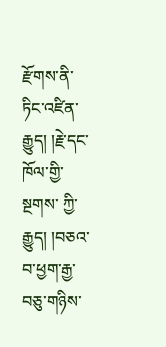རྫོགས་ནི་ཏིང་འཛིན་རྒྱུད། །རྗེ་དང་ཁོལ་གྱི་སྔགས་ ཀྱི་རྒྱུད། །བཅའ་བ་ཕྱག་རྒྱ་བཅུ་གཉིས་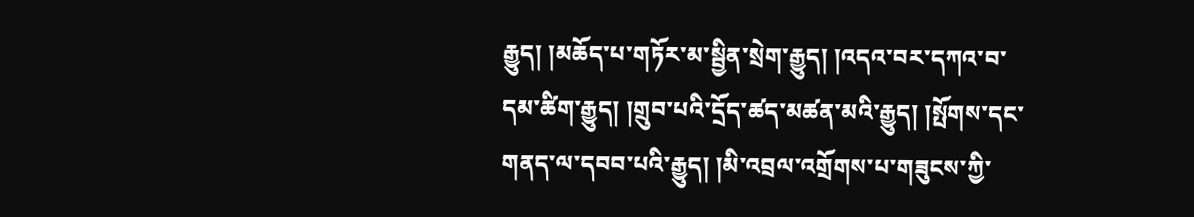རྒྱུད། །མཆོད་པ་གཏོར་མ་སྦྱིན་སྲེག་རྒྱུད། །འདའ་བར་དཀའ་བ་དམ་ཚིག་རྒྱུད། །གྲུབ་པའི་དྲོད་ཚད་མཚན་མའི་རྒྱུད། །སྤོགས་དང་གནད་ལ་དབབ་པའི་རྒྱུད། །མི་འབྲལ་འགྲོགས་པ་གཟུངས་ཀྱི་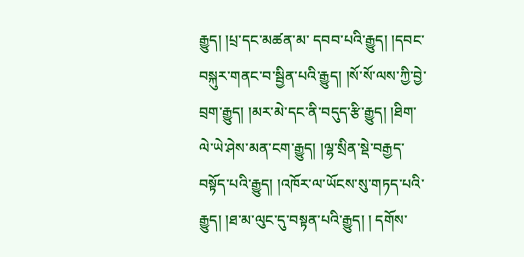རྒྱུད། །པྲ་དང་མཚན་མ་ དབབ་པའི་རྒྱུད། །དབང་བསྐུར་གནང་བ་སྦྱིན་པའི་རྒྱུད། །སོ་སོ་ལས་ཀྱི་བྱེ་བྲག་རྒྱུད། །མར་མེ་དང་ནི་བདུད་རྩི་རྒྱུད། །ཐིག་ལེ་ཡེ་ཤེས་མན་ངག་རྒྱུད། །ལྷ་སྲིན་སྡེ་བརྒྱད་བསྟོད་པའི་རྒྱུད། །འཁོར་ལ་ཡོངས་སུ་གཏད་པའི་རྒྱུད། །ཐ་མ་ལུང་དུ་བསྟན་པའི་རྒྱུད། ། དགོས་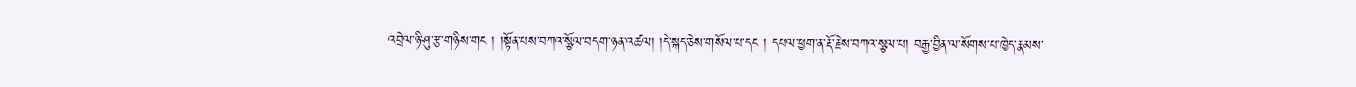འབྲེལ་ཉི་ཤུ་རྩ་གཉིས་གང ། །སྟོན་པས་བཀའ་སྩོལ་བདག་ཉན་འཚལ། །དེ་སྐད་ཅེས་གསོལ་པ་དང ། དཔལ་ཕྱག་ན་རྡོ་རྗེས་བཀའ་སྩལ་པ། བརྒྱ་བྱིན་ལ་སོགས་པ་ཁྱེད་རྣམས་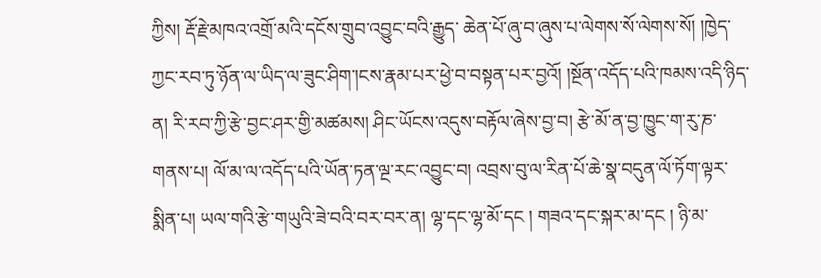ཀྱིས། རྡོ་རྗེ་མཁའ་འགྲོ་མའི་དངོས་གྲུབ་འབྱུང་བའི་རྒྱུད་ ཆེན་པོ་ཞུ་བ་ཞུས་པ་ལེགས་སོ་ལེགས་སོ། །ཁྱེད་ཀྱང་རབ་ཏུ་ཉོན་ལ་ཡིད་ལ་ཟུང་ཤིག་།ངས་རྣམ་པར་ཕྱེ་བ་བསྟན་པར་བྱའོ། །སྔོན་འདོད་པའི་ཁམས་འདི་ཉིད་ན། རི་རབ་ཀྱི་རྩེ་བྱང་ཤར་གྱི་མཚམས། ཤིང་ཡོངས་འདུས་བརྟོལ་ཞེས་བྱ་བ། རྩེ་མོ་ན་བྱ་ཁྱུང་ག་རུ་ཎ་གནས་པ། ལོ་མ་ལ་འདོད་པའི་ཡོན་ཏན་ལྔ་རང་འབྱུང་བ། འབྲས་བུ་ལ་རིན་པོ་ཆེ་སྣ་བདུན་ལོ་ཏོག་ལྟར་སྨིན་པ། ཡལ་གའི་རྩེ་གཡུའི་ཟེ་བའི་བར་བར་ན། ལྷ་དང་ལྷ་མོ་དང ། གཟའ་དང་སྐར་མ་དང ། ཉི་མ་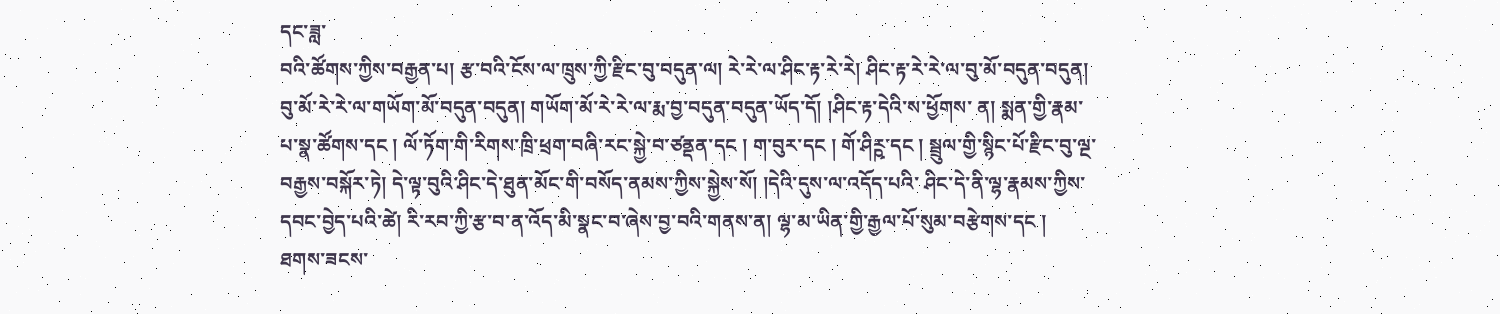དང་ཟླ་
བའི་ཚོགས་ཀྱིས་བརྒྱན་པ། རྩ་བའི་ངོས་ལ་ཁྲུས་ཀྱི་རྫིང་བུ་བདུན་ལ། རེ་རེ་ལ་ཤིང་རྟ་རེ་རེ། ཤིང་རྟ་རེ་རེ་ལ་བུ་མོ་བདུན་བདུན། བུ་མོ་རེ་རེ་ལ་གཡོག་མོ་བདུན་བདུན། གཡོག་མོ་རེ་རེ་ལ་རྨ་བྱ་བདུན་བདུན་ཡོད་དོ། །ཤིང་རྟ་དེའི་ས་ཕྱོགས་ ན། སྨན་གྱི་རྣམ་པ་སྣ་ཚོགས་དང ། ལོ་ཏོག་གི་རིགས་ཁྲི་ཕྲག་བཞི་རང་སྐྱེ་བ་ཙནྡན་དང ། ག་བུར་དང ། གོ་ཤིཪྵ་དང ། སྦྲུལ་གྱི་སྙིང་པོ་རྫིང་བུ་ལྔ་བརྒྱས་བསྐོར་ཏེ། དེ་ལྟ་བུའི་ཤིང་དེ་ཐུན་མོང་གི་བསོད་ནམས་ཀྱིས་སྐྱེས་སོ། །དེའི་དུས་ལ་འདོད་པའི་ ཤིང་དེ་ནི་ལྷ་རྣམས་ཀྱིས་དབང་བྱེད་པའི་ཚེ། རི་རབ་ཀྱི་རྩ་བ་ན་འོད་མི་སྣང་བ་ཞེས་བྱ་བའི་གནས་ན། ལྷ་མ་ཡིན་གྱི་རྒྱལ་པོ་སུམ་བརྩེགས་དང ། ཐགས་ཟངས་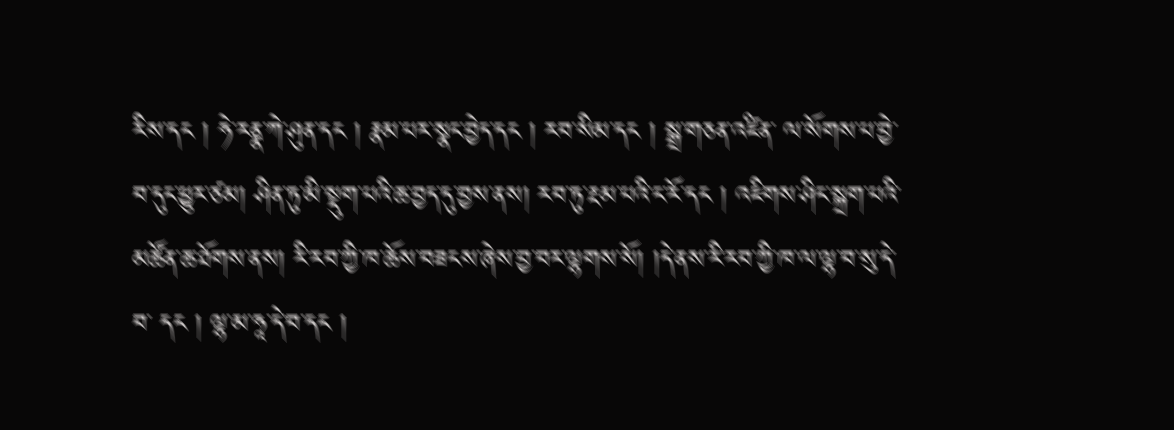རིས་དང ། ཧེ་རནྣ་ཀེ་ཤུན་དང ། རྣམ་པར་སྣང་བྱེད་དང ། རབ་སིམ་དང ། སྒྲ་གཅན་འཛིན་ ལ་སོགས་པ་བྱེ་བ་དུང་ཕྱུར་ཙམ། ཤིན་ཏུ་མི་སྡུག་པའི་ཆ་བྱད་དུ་བྱས་ནས། རབ་ཏུ་རྔམ་པའི་ང་རོ་དང ། འཇིགས་ཤིང་སྐྲག་པའི་མཚོན་ཆ་ཐོགས་ནས། རི་རབ་ཀྱི་ཁ་ཆོས་བཟངས་ཞེས་བྱ་བར་ལྷགས་སོ། །དེ་ནས་རི་རབ་ཀྱི་ཁ་ལ་ལྷ་བ་སུ་དེ་བ་ དང ། ལྷ་མ་ཧཱ་དེ་བ་དང །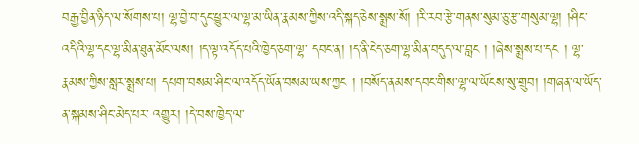བརྒྱ་བྱིན་ཉིད་ལ་སོགས་པ། ལྷ་བྱེ་བ་དུང་ཕྱུར་ལ་ལྷ་མ་ཡིན་རྣམས་ཀྱིས་འདི་སྐད་ཅེས་སྨྲས་སོ། །རི་རབ་རྩེ་གནས་སུམ་ཅུ་རྩ་གསུམ་ལྷ། །ཤིང་འདིའི་ལྷ་དང་ལྷ་མིན་ཐུན་མོང་ལས། །ད་ལྟ་འདོད་པའི་ཁྱེད་ཅག་ལྷ་ དབང་ན། །ད་ནི་ངེད་ཅག་ལྷ་མིན་བདུད་ལ་བླང ། །ཞེས་སྨྲས་པ་དང ། ལྷ་རྣམས་ཀྱིས་སླར་སྨྲས་པ། དཔག་བསམ་ཤིང་ལ་འདོད་ཡོན་བསམ་ཡས་ཀྱང ། །བསོད་ནམས་དབང་གིས་ལྷ་ལ་ཡོངས་སུ་གྲུབ། །གཞན་ལ་ཡོད་ན་སྐམས་ཤིང་མེད་པར་ འགྱུར། །དེ་བས་ཁྱེད་ལ་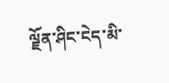ལྗོན་ཤིང་ངེད་མི་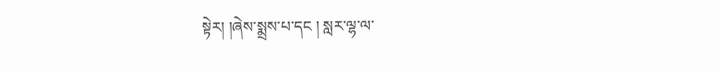སྟེར། །ཞེས་སྨྲས་པ་དང ། སླར་ལྷ་ལ་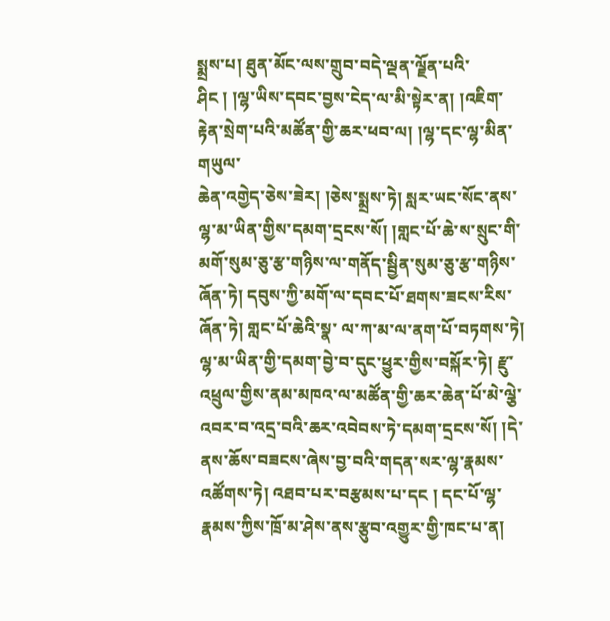སྨྲས་པ། ཐུན་མོང་ལས་གྲུབ་བདེ་ལྡན་ལྗོན་པའི་ཤིང ། །ལྷ་ཡིས་དབང་བྱས་ངེད་ལ་མི་སྟེར་ན། །འཇིག་རྟེན་སྲེག་པའི་མཚོན་གྱི་ཆར་ཕབ་ལ། །ལྷ་དང་ལྷ་མིན་གཡུལ་
ཆེན་འགྱེད་ཅེས་ཟེར། །ཅེས་སྨྲས་ཏེ། སླར་ཡང་སོང་ནས་ལྷ་མ་ཡིན་གྱིས་དམག་དྲངས་སོ། །གླང་པོ་ཆེ་ས་སྲུང་གི་མགོ་སུམ་ཅུ་རྩ་གཉིས་ལ་གནོད་སྦྱིན་སུམ་ཅུ་རྩ་གཉིས་ཞོན་ཏེ། དབུས་ཀྱི་མགོ་ལ་དབང་པོ་ཐགས་ཟངས་རིས་ཞོན་ཏེ། གླང་པོ་ཆེའི་སྣ་ ལ་ཀ་མ་ལ་ནག་པོ་བཏགས་ཏེ། ལྷ་མ་ཡིན་གྱི་དམག་བྱེ་བ་དུང་ཕྱུར་གྱིས་བསྐོར་ཏེ། རྫུ་འཕྲུལ་གྱིས་ནམ་མཁའ་ལ་མཚོན་གྱི་ཆར་ཆེན་པོ་མེ་ལྕེ་འབར་བ་འདྲ་བའི་ཆར་འབེབས་ཏེ་དམག་དྲངས་སོ། །དེ་ནས་ཆོས་བཟངས་ཞེས་བྱ་བའི་གདན་སར་ལྷ་རྣམས་ འཚོགས་ཏེ། འཐབ་པར་བརྩམས་པ་དང ། དང་པོ་ལྷ་རྣམས་ཀྱིས་ཁྲོ་མ་ཤེས་ནས་རྩུབ་འགྱུར་གྱི་ཁང་པ་ན།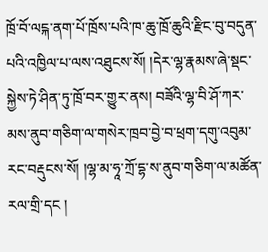ཁྲོ་བོ་ལངྐ་ནག་པོ་ཁྲོས་པའི་ཁ་ཆུ་ཁྲོ་ཆུའི་རྫིང་བུ་བདུན་པའི་འཁྱིལ་པ་ལས་འཐུངས་སོ། །དེར་ལྷ་རྣམས་ཞེ་སྡང་སྐྱེས་ཏེ་ཤིན་ཏུ་ཁྲོ་བར་གྱུར་ནས། བཟོའི་ལྷ་བི་ཤོ་ཀར་མས་ནུབ་གཅིག་ལ་གསེར་ཁྲབ་བྱེ་བ་ཕྲག་དགུ་འབུམ་རང་བརྡུངས་སོ། །ལྷ་མ་ཧཱ་ཀྲོ་དྷ་ས་ནུབ་གཅིག་ལ་མཚོན་རལ་གྲི་དང །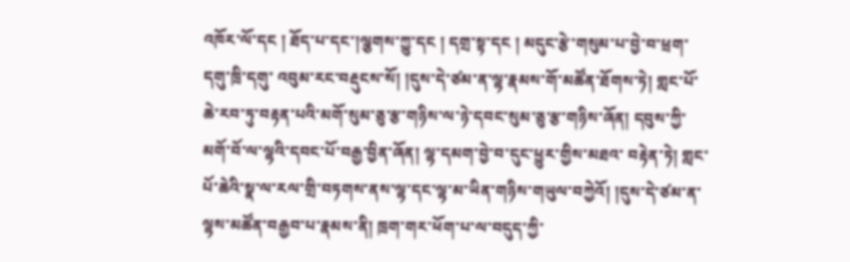འཁོར་ལོ་དང ། ཐོད་པ་དང་།ལྕགས་ཀྱུ་དང ། དགྲ་སྟ་དང ། མདུང་རྩེ་གསུམ་པ་བྱེ་བ་ཕྲག་དགུ་ཁྲི་དགུ་ འབུམ་རང་བརྡུངས་སོ། །དུས་དེ་ཙམ་ན་ལྷ་རྣམས་གོ་མཚོན་ཐོགས་ཏེ། གླང་པོ་ཆེ་རབ་ཏུ་བརྟན་པའི་མགོ་སུམ་ཅུ་རྩ་གཉིས་ལ་ཉེ་དབང་སུམ་ཅུ་རྩ་གཉིས་ཞོན། དབུས་ཀྱི་མགོ་བོ་ལ་ལྷའི་དབང་པོ་བརྒྱ་བྱིན་ཞོན། ལྷ་དམག་བྱེ་བ་དུང་ཕྱུར་གྱིས་མཐའ་ བརྟེན་ཏེ། གླང་པོ་ཆེའི་སྣ་ལ་རལ་གྲི་བཏགས་ནས་ལྷ་དང་ལྷ་མ་ཡིན་གཉིས་གཡུལ་བཀྱེའོ། །དུས་དེ་ཙམ་ན་ལྷས་མཚོན་བརྒྱབ་པ་རྣམས་ནི། ཁྲག་གར་ཕོག་པ་ལ་བདུད་ཀྱི་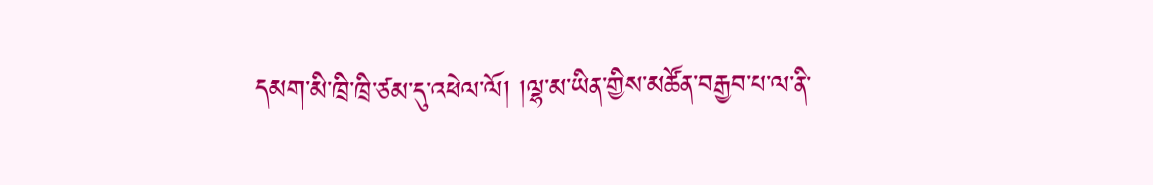དམག་མི་ཁྲི་ཁྲི་ཙམ་དུ་འཕེལ་ལོ། །ལྷ་མ་ཡིན་གྱིས་མཚོན་བརྒྱབ་པ་ལ་ནི་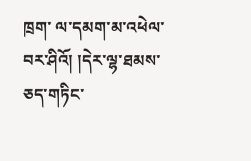ཁྲག་ ལ་དམག་མ་འཕེལ་བར་ཤིའོ། །དེར་ལྷ་ཐམས་ཅད་གཏིང་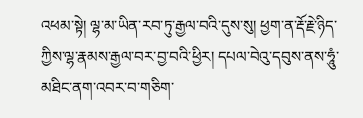འཕམ་སྟེ། ལྷ་མ་ཡིན་རབ་ཏུ་རྒྱལ་བའི་དུས་སུ། ཕྱག་ན་རྡོ་རྗེ་ཉིད་ཀྱིས་ལྷ་རྣམས་རྒྱལ་བར་བྱ་བའི་ཕྱིར། དཔལ་བེའུ་དབུས་ནས་ཧཱུཾ་མཐིང་ནག་འབར་བ་གཅིག་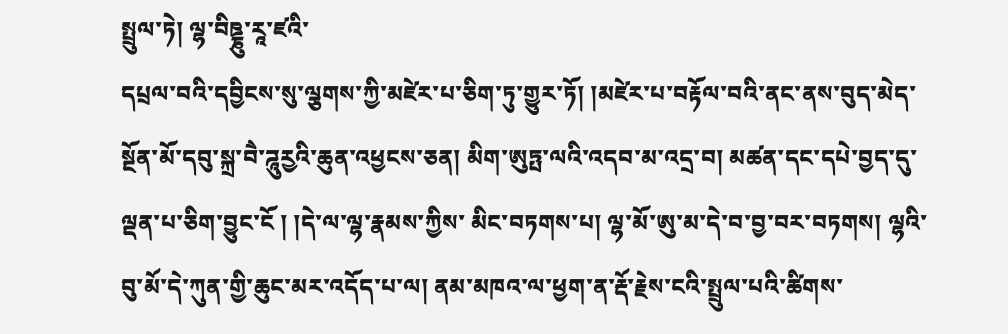སྤྲུལ་ཏེ། ལྷ་བིཋྞུ་རཱ་ཛའི་
དཔྲལ་བའི་དབྱིངས་སུ་ལྕགས་ཀྱི་མཛེར་པ་ཅིག་ཏུ་གྱུར་ཏོ། །མཛེར་པ་བརྟོལ་བའི་ནང་ནས་བུད་མེད་སྔོན་མོ་དབུ་སྐྲ་བཻ་ཌཱུརྱའི་ཆུན་འཕྱངས་ཅན། མིག་ཨུཏྤ་ལའི་འདབ་མ་འདྲ་བ། མཚན་དང་དཔེ་བྱད་དུ་ལྡན་པ་ཅིག་བྱུང་ངོ ། །དེ་ལ་ལྷ་རྣམས་ཀྱིས་ མིང་བཏགས་པ། ལྷ་མོ་ཨུ་མ་དེ་བ་བྱ་བར་བཏགས། ལྷའི་བུ་མོ་དེ་ཀུན་གྱི་ཆུང་མར་འདོད་པ་ལ། ནམ་མཁའ་ལ་ཕྱག་ན་རྡོ་རྗེས་ངའི་སྤྲུལ་པའི་ཚིགས་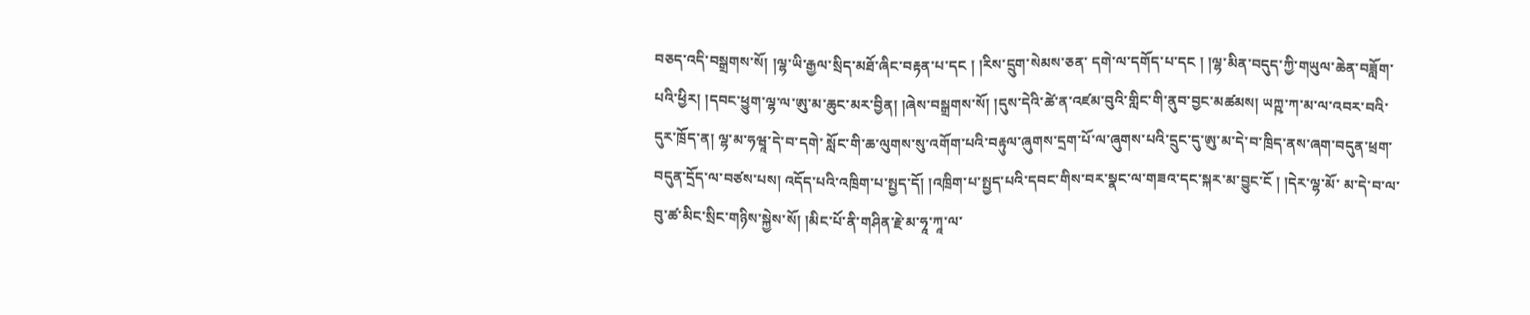བཅད་འདི་བསྒྲགས་སོ། །ལྷ་ཡི་རྒྱལ་སྲིད་མཐོ་ཞིང་བརྟན་པ་དང ། །རིས་དྲུག་སེམས་ཅན་ དགེ་ལ་དགོད་པ་དང ། །ལྷ་མིན་བདུད་ཀྱི་གཡུལ་ཆེན་བཟློག་པའི་ཕྱིར། །དབང་ཕྱུག་ལྷ་ལ་ཨུ་མ་ཆུང་མར་བྱིན། །ཞེས་བསྒྲགས་སོ། །དུས་དེའི་ཚེ་ན་འཛམ་བུའི་གླིང་གི་ནུབ་བྱང་མཚམས། ཡཀྵ་ཀ་མ་ལ་འབར་བའི་དུར་ཁྲོད་ན། ལྷ་མ་ཧཝཱ་དེ་བ་དགེ་ སློང་གི་ཆ་ལུགས་སུ་འགོག་པའི་བརྟུལ་ཞུགས་དྲག་པོ་ལ་ཞུགས་པའི་དྲུང་དུ་ཨུ་མ་དེ་བ་ཁྲིད་ནས་ཞག་བདུན་ཕྲག་བདུན་དྲོད་ལ་བཙས་པས། འདོད་པའི་འཁྲིག་པ་སྤྱད་དོ། །འཁྲིག་པ་སྤྱད་པའི་དབང་གིས་བར་སྣང་ལ་གཟའ་དང་སྐར་མ་བྱུང་ངོ ། །དེར་ལྷ་མོ་ མ་དེ་བ་ལ་བུ་ཚ་མིང་སྲིང་གཉིས་སྐྱེས་སོ། །མིང་པོ་ནི་གཤིན་རྗེ་མ་ཧཱ་ཀཱ་ལ་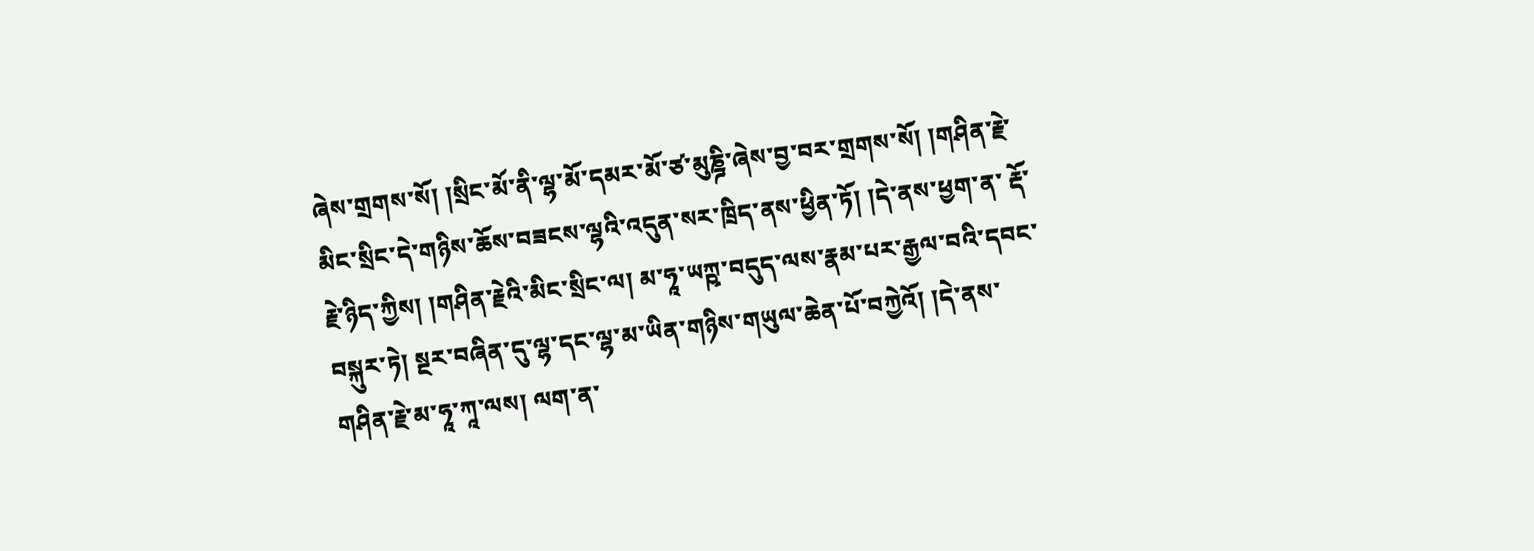ཞེས་གྲགས་སོ། །སྲིང་མོ་ནི་ལྷ་མོ་དམར་མོ་ཙ་མུཎྜི་ཞེས་བྱ་བར་གྲགས་སོ། །གཤིན་རྗེ་མིང་སྲིང་དེ་གཉིས་ཆོས་བཟངས་ལྷའི་འདུན་སར་ཁྲིད་ནས་ཕྱིན་ཏོ། །དེ་ནས་ཕྱག་ན་ རྡོ་རྗེ་ཉིད་ཀྱིས། །གཤིན་རྗེའི་མིང་སྲིང་ལ། མ་ཧཱ་ཡཀྵ་བདུད་ལས་རྣམ་པར་རྒྱལ་བའི་དབང་བསྐུར་ཏེ། སྔར་བཞིན་དུ་ལྷ་དང་ལྷ་མ་ཡིན་གཉིས་གཡུལ་ཆེན་པོ་བཀྱེའོ། །དེ་ནས་གཤིན་རྗེ་མ་ཧཱ་ཀཱ་ལས། ལག་ན་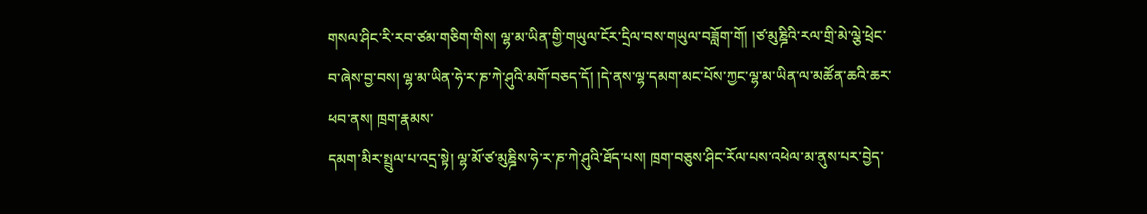གསལ་ཤིང་རི་རབ་ཙམ་གཅིག་གིས། ལྷ་མ་ཡིན་གྱི་གཡུལ་ངོར་དྲིལ་བས་གཡུལ་བཟློག་གོ། །ཙ་མུཎྜིའི་རལ་གྲི་མེ་ལྕེ་ཕྲེང་བ་ཞེས་བྱ་བས། ལྷ་མ་ཡིན་ཧེ་ར་ཎ་ཀེ་ཤུའི་མགོ་བཅད་དོ། །དེ་ནས་ལྷ་དམག་མང་པོས་ཀྱང་ལྷ་མ་ཡིན་ལ་མཚོན་ཆའི་ཆར་ཕབ་ནས། ཁྲག་རྣམས་
དམག་མིར་སྤྲུལ་པ་འདྲ་སྟེ། ལྷ་མོ་ཙ་མུཎྜིས་ཧེ་ར་ཎ་ཀེ་ཤུའི་ཐོད་པས། ཁྲག་བཅུས་ཤིང་རོལ་པས་འཕེལ་མ་ནུས་པར་བྱེད་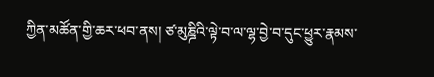ཀྱིན་མཚོན་གྱི་ཆར་ཕབ་ནས། ཙ་མུཎྜིའི་ལྟེ་བ་ལ་ལྷ་བྱེ་བ་དུང་ཕྱུར་རྣམས་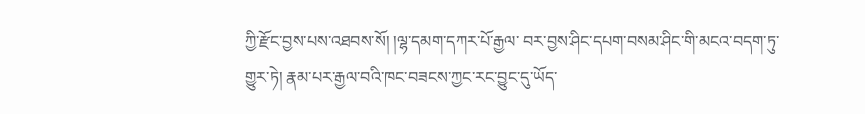ཀྱི་རྫོང་བྱས་པས་འཐབས་སོ། །ལྷ་དམག་དཀར་པོ་རྒྱལ་ བར་བྱས་ཤིང་དཔག་བསམ་ཤིང་གི་མངའ་བདག་ཏུ་གྱུར་ཏེ། རྣམ་པར་རྒྱལ་བའི་ཁང་བཟངས་ཀྱང་རང་བྱུང་དུ་ཡོད་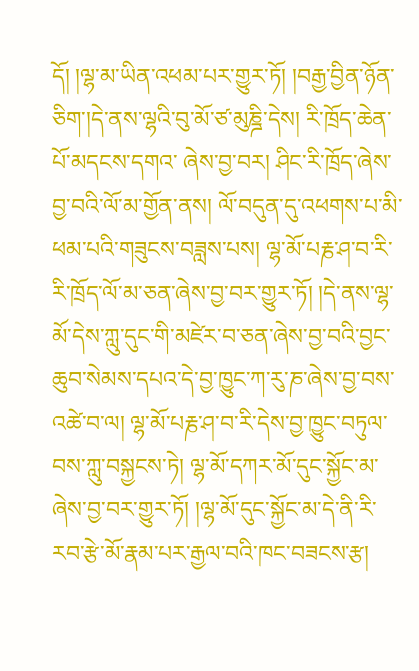དོ། །ལྷ་མ་ཡིན་འཕམ་པར་གྱུར་ཏོ། །བརྒྱ་བྱིན་ཉོན་ཅིག་།དེ་ནས་ལྷའི་བུ་མོ་ཙ་མུཎྜི་དེས། རི་ཁྲོད་ཆེན་པོ་མདངས་དགའ་ ཞེས་བྱ་བར། ཤིང་རི་ཁྲོད་ཞེས་བྱ་བའི་ལོ་མ་གྱོན་ནས། ལོ་བདུན་དུ་འཕགས་པ་མི་ཕམ་པའི་གཟུངས་བཟླས་པས། ལྷ་མོ་པརྞ་ཤ་བ་རི་རི་ཁྲོད་ལོ་མ་ཅན་ཞེས་བྱ་བར་གྱུར་ཏོ། །དེ་ནས་ལྷ་མོ་དེས་ཀླུ་དུང་གི་མཛེར་བ་ཅན་ཞེས་བྱ་བའི་བྱང་ ཆུབ་སེམས་དཔའ་དེ་བྱ་ཁྱུང་ཀ་རུ་ཎ་ཞེས་བྱ་བས་འཚེ་བ་ལ། ལྷ་མོ་པརྞ་ཤ་བ་རི་དེས་བྱ་ཁྱུང་བཏུལ་བས་ཀླུ་བསྐྱངས་ཏེ། ལྷ་མོ་དཀར་མོ་དུང་སྐྱོང་མ་ཞེས་བྱ་བར་གྱུར་ཏོ། །ལྷ་མོ་དུང་སྐྱོང་མ་དེ་ནི་རི་རབ་རྩེ་མོ་རྣམ་པར་རྒྱལ་བའི་ཁང་བཟངས་རྩ།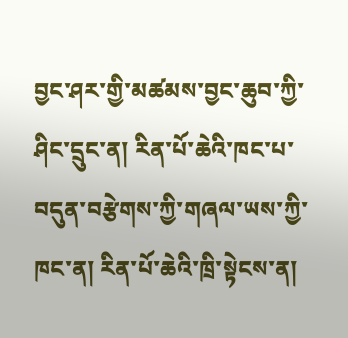བྱང་ཤར་གྱི་མཚམས་བྱང་ཆུབ་ཀྱི་ཤིང་དྲུང་ན། རིན་པོ་ཆེའི་ཁང་པ་བདུན་བརྩེགས་ཀྱི་གཞལ་ཡས་ཀྱི་ཁང་ན། རིན་པོ་ཆེའི་ཁྲི་སྟེངས་ན།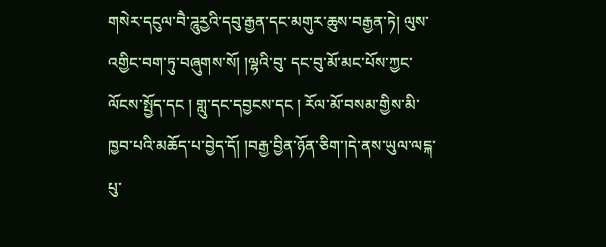གསེར་དངུལ་བཻ་ཌཱུརྱའི་དབུ་རྒྱན་དང་མགུར་ཆུས་བརྒྱན་ཏེ། ལུས་འགྱིང་བག་ཏུ་བཞུགས་སོ། །ལྷའི་བུ་ དང་བུ་མོ་མང་པོས་ཀྱང་ལོངས་སྤྱོད་དང ། གླུ་དང་དབྱངས་དང ། རོལ་མོ་བསམ་གྱིས་མི་ཁྱབ་པའི་མཆོད་པ་བྱེད་དོ། །བརྒྱ་བྱིན་ཉོན་ཅིག་།དེ་ནས་ཡུལ་ལངྐ་པུ་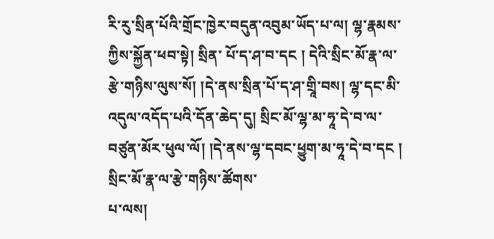རི་རུ་སྲིན་པོའི་གྲོང་ཁྱེར་བདུན་འབུམ་ཡོད་པ་ལ། ལྷ་རྣམས་ཀྱིས་སྐྱོན་ཕབ་སྟེ། སྲིན་ པོ་ད་ཤ་བ་དང ། དེའི་སྲིང་མོ་རྣ་ལ་རྩེ་གཉིས་ལུས་སོ། །དེ་ནས་སྲིན་པོ་ད་ཤ་གྲཱི་བས། ལྷ་དང་མི་འདུལ་འདོད་པའི་དོན་ཆེད་དུ། སྲིང་མོ་ལྷ་མ་ཧཱ་དེ་བ་ལ་བཙུན་མོར་ཕུལ་ལོ། །དེ་ནས་ལྷ་དབང་ཕྱུག་མ་ཧཱ་དེ་བ་དང ། སྲིང་མོ་རྣ་ལ་རྩེ་གཉིས་ཚོགས་
པ་ལས།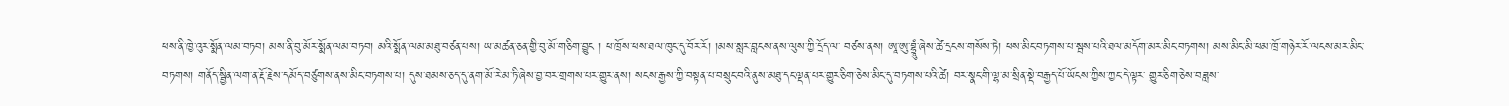ཕས་ནི་ཁྱེ་འུར་སྨོན་ལམ་བཏབ། མས་ནི་བུ་མོར་སྨོན་ལམ་བཏབ། མའི་སྨོན་ལམ་མཐུ་བཙན་པས། ཡ་མཚན་ཅན་གྱི་བུ་མོ་གཅིག་བྱུང ། ཕ་ཁྲོས་ཕས་ཐལ་ཁུང་དུ་བོར་རོ། །མས་སླར་བླངས་ནས་ལུས་ཀྱི་དྲོད་ལ་ བཙས་ནས། ཨཱ་ཨུ་བྷྲཱུཾ་ཞེས་ཚེ་དྲངས་གསོས་ཏེ། ཕས་མིང་བཏགས་པ་སྦས་པའི་ཐལ་མདོག་མར་མིང་བཏགས། མས་མིང་མི་ཕམ་ཁྲོ་གཉེར་རོ་ལངས་མར་མིང་བཏགས། གནོད་སྦྱིན་ལག་ན་རྡོ་རྗེས་དམོད་བཙུགས་ནས་མིང་བཏགས་པ། དུས་ཐམས་ཅད་དུ་ནག་མོ་རེ་མ་ཏི་ཞེས་བྱ་བར་གྲགས་པར་གྱུར་ནས། སངས་རྒྱས་ཀྱི་བསྟན་པ་བསྲུང་བའི་ནུས་མཐུ་དང་ལྡན་པར་གྱུར་ཅིག་ཅེས་མིང་དུ་བཏགས་པའི་ཚེ། བར་སྣང་གི་ལྷ་མ་སྲིན་སྡེ་བརྒྱད་པོ་ཡོངས་ཀྱིས་ཀྱང་དེ་ལྟར་ གྱུར་ཅིག་ཅེས་བཟླས་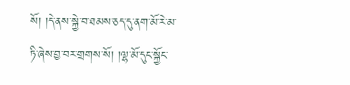སོ། །དེ་ནས་སྐྱེ་བ་ཐམས་ཅད་དུ་ནག་མོ་རེ་མ་ཏི་ཞེས་བྱ་བར་གྲགས་སོ། །ལྷ་མོ་དུང་སྐྱོང་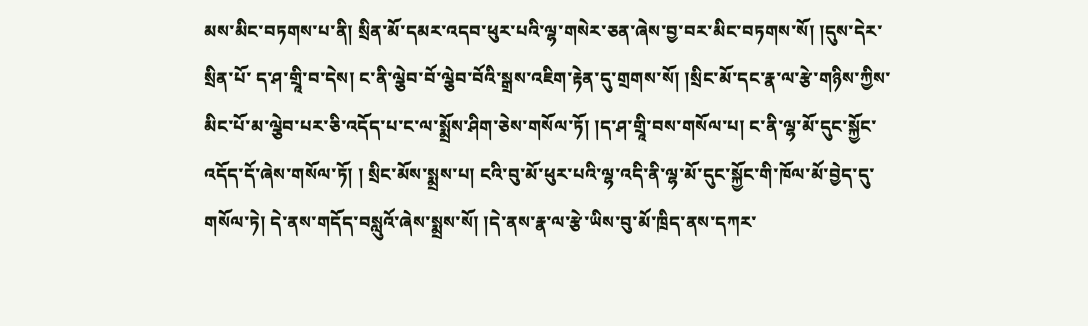མས་མིང་བཏགས་པ་ནི། སྲིན་མོ་དམར་འདབ་ཕུར་པའི་ལྷ་གསེར་ཅན་ཞེས་བྱ་བར་མིང་བཏགས་སོ། །དུས་དེར་སྲིན་པོ་ ད་ཤ་གྲཱི་བ་དེས། ང་ནི་ལྕེབ་བོ་ལྕེབ་བོའི་སྒྲས་འཇིག་རྟེན་དུ་གྲགས་སོ། །སྲིང་མོ་དང་རྣ་ལ་རྩེ་གཉིས་ཀྱིས་མིང་པོ་མ་ལྕེབ་པར་ཅི་འདོད་པ་ང་ལ་སྨྲོས་ཤིག་ཅེས་གསོལ་ཏོ། །ད་ཤ་གྲཱི་བས་གསོལ་པ། ང་ནི་ལྷ་མོ་དུང་སྐྱོང་འདོད་དོ་ཞེས་གསོལ་ཏོ། ། སྲིང་མོས་སྨྲས་པ། ངའི་བུ་མོ་ཕུར་པའི་ལྷ་འདི་ནི་ལྷ་མོ་དུང་སྐྱོང་གི་ཁོལ་མོ་བྱེད་དུ་གསོལ་ཏེ། དེ་ནས་གདོད་བསླུའོ་ཞེས་སྨྲས་སོ། །དེ་ནས་རྣ་ལ་རྩེ་ཡིས་བུ་མོ་ཁྲིད་ནས་དཀར་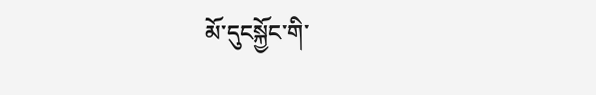མོ་དུངསྐྱོང་གི་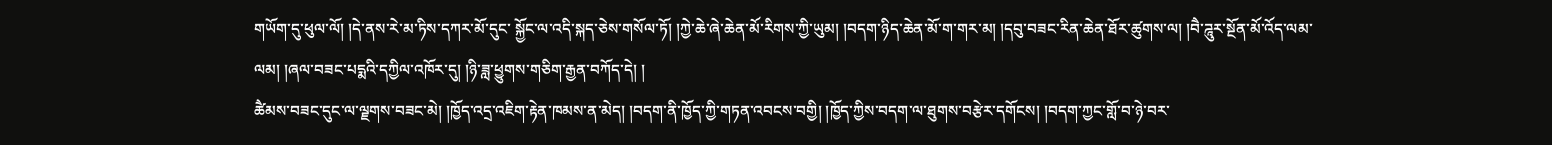གཡོག་དུ་ཕུལ་ལོ། །དེ་ནས་རེ་མ་ཏིས་དཀར་མོ་དུང་ སྐྱོང་ལ་འདི་སྐད་ཅེས་གསོལ་ཏོ། །ཀྱེ་ཆེ་ཞེ་ཆེན་མོ་རིགས་ཀྱི་ཡུམ། །བདག་ཉིད་ཆེན་མོ་ག་གར་མ། །དབུ་བཟང་རིན་ཆེན་ཐོར་ཚུགས་ལ། །བཻ་ཌཱུར་སྔོན་མོ་འོད་ལམ་ལམ། །ཞལ་བཟང་པདྨའི་དཀྱིལ་འཁོར་དུ། །ཉི་ཟླ་ཕྱུགས་གཅིག་རྒྱན་བཀོད་དེ། །
ཚཻམས་བཟང་དུང་ལ་ལྗགས་བཟང་མེ། །ཁྱོད་འདྲ་འཇིག་རྟེན་ཁམས་ན་མེད། །བདག་ནི་ཁྱོད་ཀྱི་གཏན་འབངས་བགྱི། །ཁྱོད་ཀྱིས་བདག་ལ་ཐུགས་བརྩེར་དགོངས། །བདག་ཀྱང་གློ་བ་ཉེ་བར་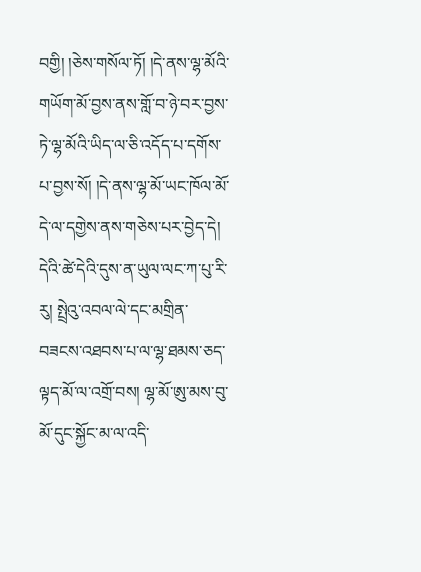བགྱི། །ཅེས་གསོལ་ཏོ། །དེ་ནས་ལྷ་མོའི་ གཡོག་མོ་བྱས་ནས་གློ་བ་ཉེ་བར་བྱས་ཏེ་ལྷ་མོའི་ཡིད་ལ་ཅི་འདོད་པ་དགོས་པ་བྱས་སོ། །དེ་ནས་ལྷ་མོ་ཡང་ཁོལ་མོ་དེ་ལ་དགྱེས་ནས་གཅེས་པར་བྱེད་དེ། དེའི་ཚེ་དེའི་དུས་ན་ཡུལ་ལང་ཀ་པུ་རི་རུ། སྤྲེའུ་འབལ་ལེ་དང་མགྲིན་ བཟངས་འཐབས་པ་ལ་ལྷ་ཐམས་ཅད་ལྟད་མོ་ལ་འགྲོ་བས། ལྷ་མོ་ཨུ་མས་བུ་མོ་དུང་སྐྱོང་མ་ལ་འདི་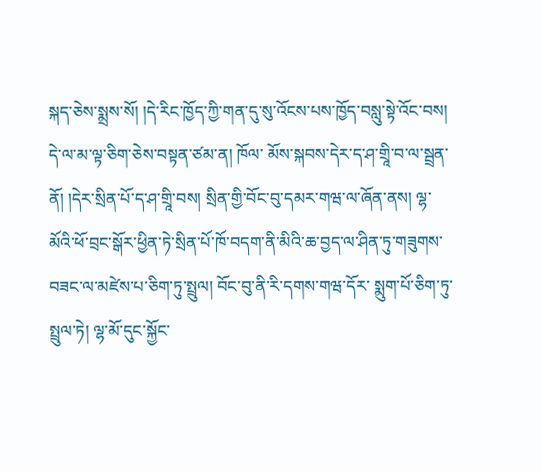སྐད་ཅེས་སྨྲས་སོ། །དེ་རིང་ཁྱོད་ཀྱི་གན་དུ་སུ་འོངས་པས་ཁྱོད་བསླུ་སྟེ་འོང་བས། དེ་ལ་མ་ལྟ་ཅིག་ཅེས་བསྟན་ཙམ་ན། ཁོལ་ མོས་སྐབས་དེར་ད་ཤ་གྲཱི་བ་ལ་སྦྲན་ནོ། །དེར་སྲིན་པོ་ད་ཤ་གྲཱི་བས། སྲིན་གྱི་བོང་བུ་དམར་གཝ་ལ་ཞོན་ནས། ལྷ་མོའི་ཕོ་བྲང་སྒོར་ཕྱིན་ཏེ་སྲིན་པོ་ཁོ་བདག་ནི་མིའི་ཆ་བྱད་ལ་ཤིན་ཏུ་གཟུགས་བཟང་ལ་མཛེས་པ་ཅིག་ཏུ་སྤྲུལ། བོང་བུ་ནི་རི་དགས་གཝ་དོར་ སྨུག་པོ་ཅིག་ཏུ་སྤྲུལ་ཏེ། ལྷ་མོ་དུང་སྐྱོང་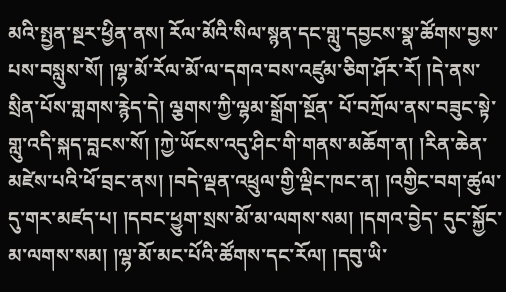མའི་སྤྱན་སྔར་ཕྱིན་ནས། རོལ་མོའི་སིལ་སྙན་དང་གླུ་དབྱངས་སྣ་ཚོགས་བྱས་པས་བསླུས་སོ། །ལྷ་མོ་རོལ་མོ་ལ་དགའ་བས་འཛུམ་ཅིག་ཤོར་རོ། །དེ་ནས་སྲིན་པོས་གླགས་རྙེད་དེ། ལྕགས་ཀྱི་ལྷམ་སྒྲོག་སྔོན་ པོ་བཀྲོལ་ནས་བཟུང་སྟེ་གླུ་འདི་སྐད་བླངས་སོ། །ཀྱེ་ཡོངས་འདུ་ཤིང་གི་གནས་མཆོག་ན། །རིན་ཆེན་མཛེས་པའི་ཕོ་བྲང་ནས། །བདེ་ལྡན་འཕྲུལ་གྱི་ལྡིང་ཁང་ན། །འགྱིང་བག་ཚུལ་དུ་གར་མཛད་པ། །དབང་ཕྱུག་སྲས་མོ་མ་ལགས་སམ། །དགའ་བྱེད་ དུང་སྐྱོང་མ་ལགས་སམ། །ལྷ་མོ་མང་པོའི་ཚོགས་དང་རོལ། །དབུ་ཡི་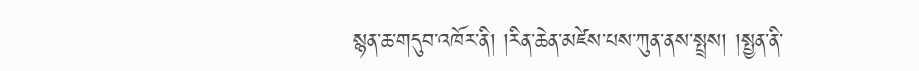སྙན་ཆ་གདུབ་འཁོར་ནི། །རིན་ཆེན་མཛེས་པས་ཀུན་ནས་སྤྲས། །སྤྱན་ནི་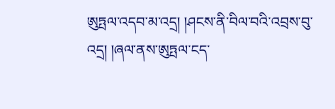ཨུཏྤལ་འདབ་མ་འདྲ། །ཤངས་ནི་བིལ་བའི་འབྲས་བུ་འདྲ། །ཞལ་ནས་ཨུཏྤལ་ངད་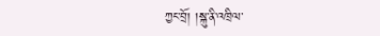ཀྱང་བྲོ། །སྐུ་ནི་འཁྲིལ་